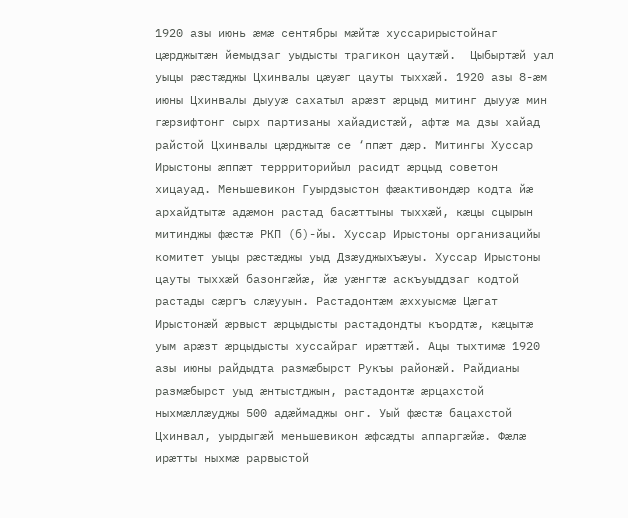1920 азы июнь æмæ сентябры мæйтæ хуссарирыстойнаг цæрджытæн йемыдзаг уыдысты трагикон цаутæй.  Цыбыртæй уал уыцы рæстæджы Цхинвалы цæуæг цауты тыххæй. 1920 азы 8-æм июны Цхинвалы дыууæ сахатыл арæзт æрцыд митинг дыууæ мин гæрзифтонг сырх партизаны хайадистæй, афтæ ма дзы хайад райстой Цхинвалы цæрджытæ се ‘ппæт дæр. Митингы Хуссар Ирыстоны æппæт террриторийыл расидт æрцыд советон хицауад. Меньшевикон Гуырдзыстон фæактивондæр кодта йæ архайдтытæ адæмон растад басæттыны тыххæй, кæцы сцырын митинджы фæстæ РКП (б)-йы. Хуссар Ирыстоны организацийы комитет уыцы рæстæджы уыд Дзæуджыхъæуы. Хуссар Ирыстоны цауты тыххæй базонгæйæ, йæ уæнгтæ аскъуыддзаг кодтой растады сæргъ слæууын. Растадонтæм æххуысмæ Цæгат Ирыстонæй æрвыст æрцыдысты растадондты къордтæ, кæцытæ уым арæзт æрцыдысты хуссайраг ирæттæй. Ацы тыхтимæ 1920 азы июны райдыдта размæбырст Рукъы районæй. Райдианы размæбырст уыд æнтыстджын, растадонтæ æрцахстой ныхмæллæуджы 500 адæймаджы онг. Уый фæстæ бацахстой Цхинвал, уырдыгæй меньшевикон æфсæдты аппаргæйæ. Фæлæ ирæтты ныхмæ рарвыстой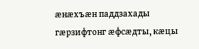æнæхъæн паддзахады гæрзифтонг æфсæдты, кæцы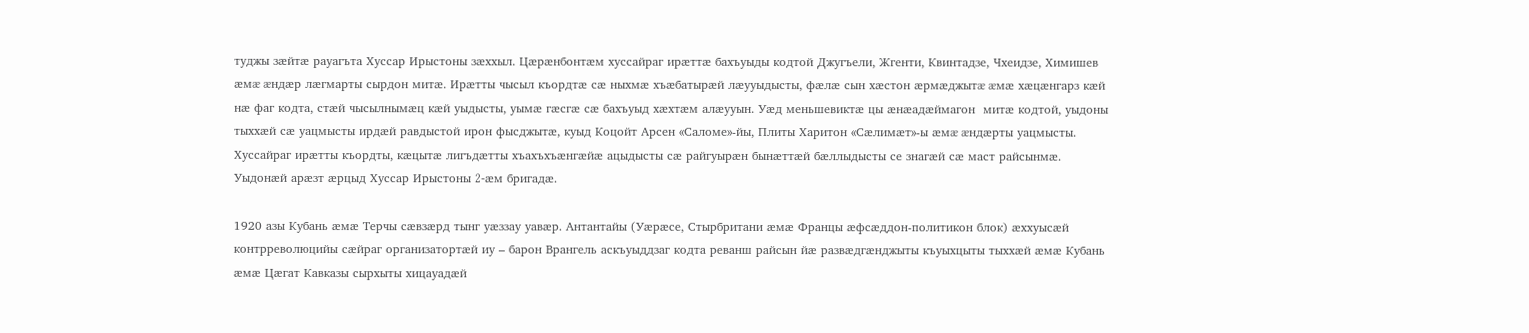туджы зæйтæ рауагъта Хуссар Ирыстоны зæххыл. Цæрæнбонтæм хуссайраг ирæттæ бахъуыды кодтой Джугъели, Жгенти, Квинтадзе, Чхеидзе, Химишев æмæ æндæр лæгмарты сырдон митæ. Ирæтты чысыл къордтæ сæ ныхмæ хъæбатырæй лæууыдысты, фæлæ сын хæстон æрмæджытæ æмæ хæцæнгарз кæй нæ фаг кодта, стæй чысылнымæц кæй уыдысты, уымæ гæсгæ сæ бахъуыд хæхтæм алæууын. Уæд меньшевиктæ цы æнæадæймагон  митæ кодтой, уыдоны тыххæй сæ уацмысты ирдæй равдыстой ирон фысджытæ, куыд Коцойт Арсен «Саломе»-йы, Плиты Харитон «Сæлимæт»-ы æмæ æндæрты уацмысты. Хуссайраг ирæтты къордты, кæцытæ лигъдæтты хъахъхъæнгæйæ ацыдысты сæ райгуырæн бынæттæй бæллыдысты се знагæй сæ маст райсынмæ. Уыдонæй арæзт æрцыд Хуссар Ирыстоны 2-æм бригадæ.

1920 азы Кубань æмæ Терчы сæвзæрд тынг уæззау уавæр. Антантайы (Уæрæсе, Стырбритани æмæ Францы æфсæддон-политикон блок) æххуысæй контрреволюцийы сæйраг организатортæй иу – барон Врангель аскъуыддзаг кодта реванш райсын йæ развæдгæнджыты къуыхцыты тыххæй æмæ Кубань æмæ Цæгат Кавказы сырхыты хицауадæй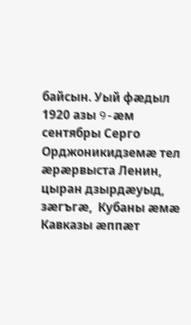байсын. Уый фæдыл 1920 азы 9-æм сентябры Серго Орджоникидземæ тел æрæрвыста Ленин, цыран дзырдæуыд, зæгъгæ,  Кубаны æмæ Кавказы æппæт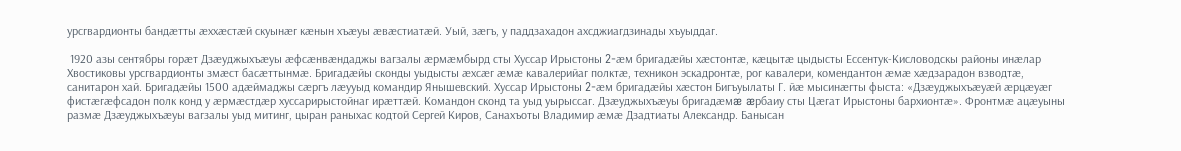урсгвардионты бандæтты æххæстæй скуынæг кæнын хъæуы æвæстиатæй. Уый, зæгъ, у паддзахадон ахсджиагдзинады хъуыддаг.

 1920 азы сентябры горæт Дзæуджыхъæуы æфсæнвæндаджы вагзалы æрмæмбырд сты Хуссар Ирыстоны 2-æм бригадæйы хæстонтæ, кæцытæ цыдысты Ессентук-Кисловодскы районы инæлар Хвостиковы урсгвардионты змæст басæттынмæ. Бригадæйы сконды уыдысты æхсæг æмæ кавалерийаг полктæ, техникон эскадронтæ, рог кавалери, комендантон æмæ хæдзарадон взводтæ, санитарон хай. Бригадæйы 1500 адæймаджы сæргъ лæууыд командир Янышевский. Хуссар Ирыстоны 2-æм бригадæйы хæстон Бигъуылаты Г. йæ мысинæгты фыста: «Дзæуджыхъæуæй æрцæуæг фистæгæфсадон полк конд у æрмæстдæр хуссарирыстойнаг ирæттæй. Командон сконд та уыд уырыссаг. Дзæуджыхъæуы бригадæмæ æрбаиу сты Цæгат Ирыстоны бархионтæ». Фронтмæ ацæуыны размæ Дзæуджыхъæуы вагзалы уыд митинг, цыран раныхас кодтой Сергей Киров, Санахъоты Владимир æмæ Дзадтиаты Александр. Банысан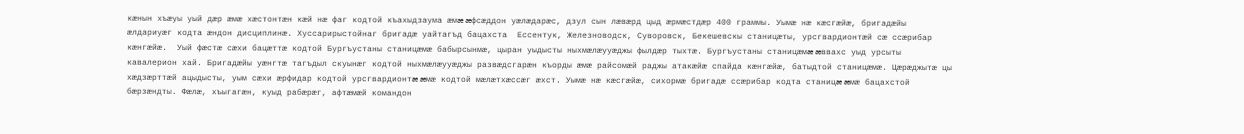кæнын хъæуы уый дæр æмæ хæстонтæн кæй нæ фаг кодтой къахыдзаума æмæ æфсæддон уæлæдарæс, дзул сын лæвæрд цыд æрмæстдæр 400 граммы. Уымæ нæ кæсгæйæ, бригадæйы æлдариуæг кодта æндон дисциплинæ. Хуссарирыстойнаг бригадæ уайтагъд бацахста  Ессентук, Железноводск, Суворовск, Бекешевскы станицæты, урсгвардионтæй сæ ссæрибар кæнгæйæ.  Уый фæстæ сæхи бацæттæ кодтой Бургъустаны станицæмæ бабырсынмæ, цыран уыдысты ныхмæлæууæджы фылдæр тыхтæ. Бургъустаны станицæмæ æввахс уыд урсыты кавалерион хай. Бригадæйы уæнгтæ тагъдыл скуынæг кодтой ныхмæлæууæджы развæдсгарæн къорды æмæ райсомæй раджы атакæйæ спайда кæнгæйæ, батыдтой станицæмæ. Цæрæджытæ цы хæдзæрттæй ацыдысты, уым сæхи æрфидар кодтой урсгвардионтæ æмæ кодтой мæлæтхæссæг æхст. Уымæ нæ кæсгæйæ, сихормæ бригадæ ссæрибар кодта станицæ æмæ бацахстой бæрзæндты. Фæлæ, хъыгагæн, куыд рабæрæг, афтæмæй командон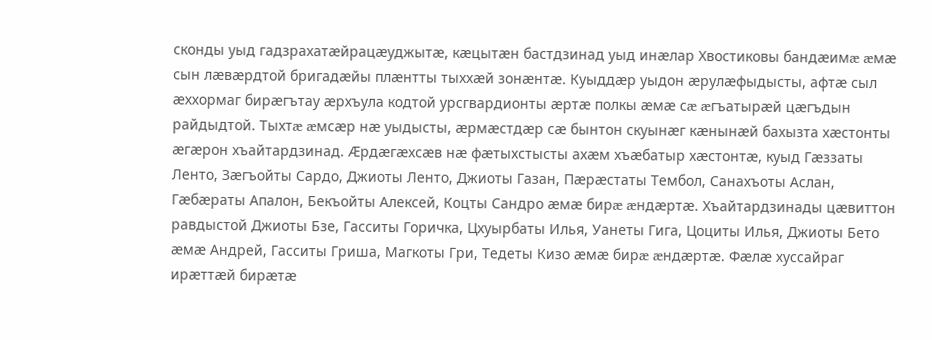сконды уыд гадзрахатæйрацæуджытæ, кæцытæн бастдзинад уыд инæлар Хвостиковы бандæимæ æмæ сын лæвæрдтой бригадæйы плæнтты тыххæй зонæнтæ. Куыддæр уыдон æрулæфыдысты, афтæ сыл æххормаг бирæгътау æрхъула кодтой урсгвардионты æртæ полкы æмæ сæ æгъатырæй цæгъдын райдыдтой. Тыхтæ æмсæр нæ уыдысты, æрмæстдæр сæ бынтон скуынæг кæнынæй бахызта хæстонты æгæрон хъайтардзинад. Æрдæгæхсæв нæ фæтыхстысты ахæм хъæбатыр хæстонтæ, куыд Гæззаты Ленто, Зæгъойты Сардо, Джиоты Ленто, Джиоты Газан, Пæрæстаты Тембол, Санахъоты Аслан, Гæбæраты Апалон, Бекъойты Алексей, Коцты Сандро æмæ бирæ æндæртæ. Хъайтардзинады цæвиттон равдыстой Джиоты Бзе, Гасситы Горичка, Цхуырбаты Илья, Уанеты Гига, Цоциты Илья, Джиоты Бето æмæ Андрей, Гасситы Гриша, Магкоты Гри, Тедеты Кизо æмæ бирæ æндæртæ. Фæлæ хуссайраг ирæттæй бирæтæ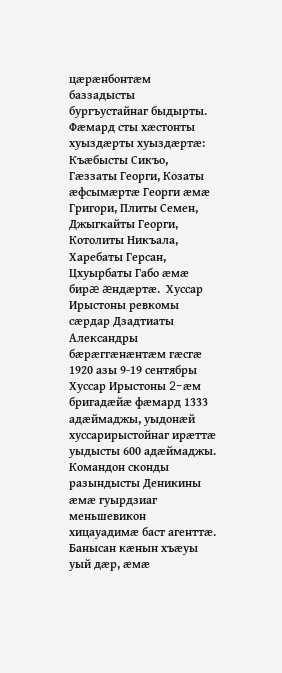цæрæнбонтæм  баззадысты бургъустайнаг быдырты. Фæмард сты хæстонты хуыздæрты хуыздæртæ: Къæбысты Сикъо, Гæззаты Георги, Козаты æфсымæртæ Георги æмæ Григори, Плиты Семен, Джыгкайты Георги, Котолиты Никъала,  Харебаты Герсан, Цхуырбаты Габо æмæ бирæ æндæртæ.  Хуссар Ирыстоны ревкомы сæрдар Дзадтиаты Александры  бæрæггæнæнтæм гæсгæ 1920 азы 9-19 сентябры Хуссар Ирыстоны 2-æм бригадæйæ фæмард 1333 адæймаджы, уыдонæй хуссарирыстойнаг ирæттæ уыдысты 600 адæймаджы. Командон сконды разындысты Деникины æмæ гуырдзиаг меньшевикон хицауадимæ баст агенттæ. Банысан кæнын хъæуы уый дæр, æмæ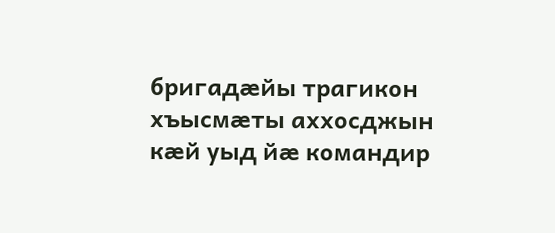бригадæйы трагикон хъысмæты аххосджын кæй уыд йæ командир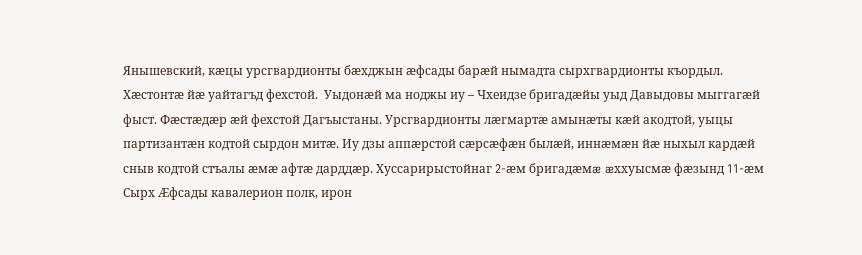Янышевский, кæцы урсгвардионты бæхджын æфсады барæй нымадта сырхгвардионты къордыл. Хæстонтæ йæ уайтагъд фехстой.  Уыдонæй ма ноджы иу – Чхеидзе бригадæйы уыд Давыдовы мыггагæй фыст. Фæстæдæр æй фехстой Дагъыстаны. Урсгвардионты лæгмартæ амынæты кæй акодтой, уыцы партизантæн кодтой сырдон митæ. Иу дзы аппæрстой сæрсæфæн былæй, иннæмæн йæ ныхыл кардæй сныв кодтой стъалы æмæ афтæ дарддæр. Хуссарирыстойнаг 2-æм бригадæмæ æххуысмæ фæзынд 11-æм Сырх Æфсады кавалерион полк, ирон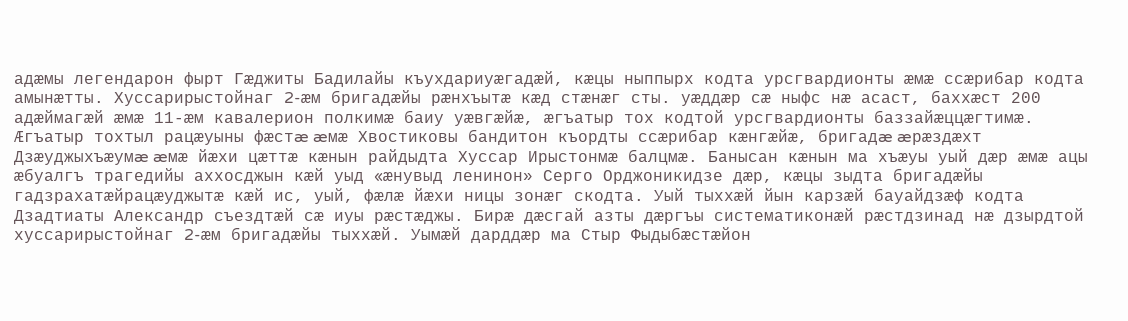адæмы легендарон фырт Гæджиты Бадилайы къухдариуæгадæй, кæцы ныппырх кодта урсгвардионты æмæ ссæрибар кодта амынæтты. Хуссарирыстойнаг 2-æм бригадæйы рæнхъытæ кæд стæнæг сты. уæддæр сæ ныфс нæ асаст, баххæст 200 адæймагæй æмæ 11-æм кавалерион полкимæ баиу уæвгæйæ, æгъатыр тох кодтой урсгвардионты баззайæццæгтимæ. Æгъатыр тохтыл рацæуыны фæстæ æмæ Хвостиковы бандитон къордты ссæрибар кæнгæйæ, бригадæ æрæздæхт Дзæуджыхъæумæ æмæ йæхи цæттæ кæнын райдыдта Хуссар Ирыстонмæ балцмæ. Банысан кæнын ма хъæуы уый дæр æмæ ацы æбуалгъ трагедийы аххосджын кæй уыд «æнувыд ленинон» Серго Орджоникидзе дæр, кæцы зыдта бригадæйы гадзрахатæйрацæуджытæ кæй ис, уый, фæлæ йæхи ницы зонæг скодта. Уый тыххæй йын карзæй бауайдзæф кодта Дзадтиаты Александр съездтæй сæ иуы рæстæджы. Бирæ дæсгай азты дæргъы систематиконæй рæстдзинад нæ дзырдтой хуссарирыстойнаг 2-æм бригадæйы тыххæй. Уымæй дарддæр ма Стыр Фыдыбæстæйон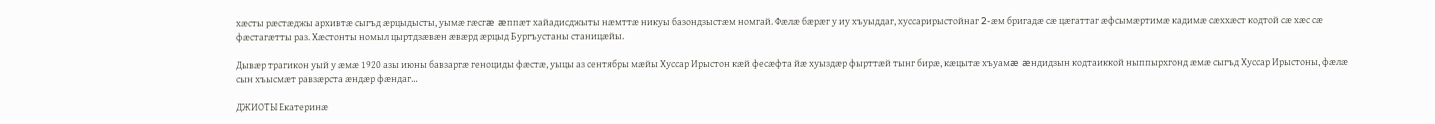хæсты рæстæджы архивтæ сыгъд æрцыдысты, уымæ гæсгæ æппæт хайадисджыты нæмттæ никуы базондзыстæм номгай. Фæлæ бæрæг у иу хъуыддаг, хуссарирыстойнаг 2-æм бригадæ сæ цæгаттаг æфсымæртимæ кадимæ сæххæст кодтой сæ хæс сæ фæстагæтты раз. Хæстонты номыл цыртдзæвæн æвæрд æрцыд Бургъустаны станицæйы.

Дывæр трагикон уый у æмæ 1920 азы июны бавзаргæ геноциды фæстæ, уыцы аз сентябры мæйы Хуссар Ирыстон кæй фесæфта йæ хуыздæр фырттæй тынг бирæ, кæцытæ хъуамæ æндидзын кодтаиккой ныппырхгонд æмæ сыгъд Хуссар Ирыстоны, фæлæ сын хъысмæт равзæрста æндæр фæндаг…

ДЖИОТЫ Екатеринæ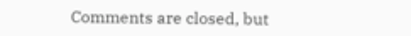Comments are closed, but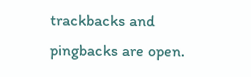trackbacks and pingbacks are open.